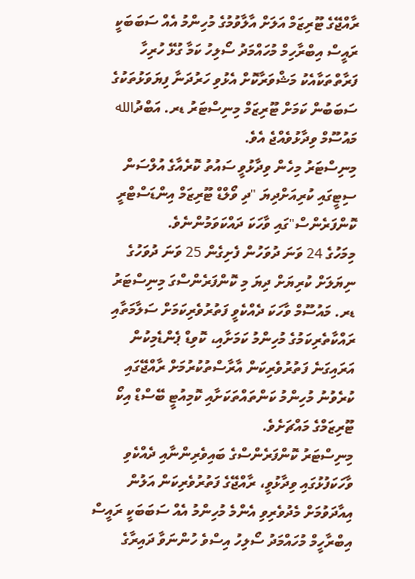ރާއްޖޭގެ ޓޫރިޒަމް އަލަށް އާލާވުމުގެ މުހިންމު އެއް ސަބަބަކީ ރައީސް އިބްރާހިމް މުހައްމަދު ސޯލިހު ކަމާ ގުޅޭ ހުރިހާ ފަރާތްތަކާއެކު މަޝްވަރާކޮށް އެޅުވި ހަރުދަނާ ފިޔަވަޅުތަކުގެ ސަބަބުން ކަމަށް ޓޫރިޒަމް މިނިސްޓަރު ޑރ. އަބްދުالله މައުސޫމް ވިދާޅުވެއްޖެ އެވެ.
މިނިސްޓަރު މިހެން ވިދާޅުވީ ސައުތު ކޮރެއާގެ އުލްސަން ސިޓީގައި ކުރިއަށްދިޔަ "ދި ވޯލްޑް ޓޫރިޒަމް އިންޑަސްޓްރީ ކޮންފަރެންސް"ގައި ވާހަކަ ދައްކަވަމުންނެވެ.
މިމަހުގެ 24 ވަނަ ދުވަހުން ފެށިގެން 25 ވަނަ ދުވަހުގެ ނިޔަލަށް ކުރިޔަށް ދިޔަ މި ކޮންފަރެންސްގަ މިނިސްޓަރު ޑރ. މައުސޫމް ވާހަކަ ދެއްކެވީ ފަތުރުވެރިކަމަށް ސަލާމަތާއި ރައްކާތެރިކަމުގެ މުހިންމު ކަމަށާއި، ކޮވިޑް ޕެންޑެމިކުން އަރައިގަނެ ފަތުރުވެރިކަން އާރާސްތުކުރުމަށް ރާއްޖޭގައި ކުރެވުނު މުހިންމު ކަންތައްތަކަށާއި ކޮމިއުޓީ ބޭސްޑް އިކޯ ޓޫރިޒަމްގެ މައްޗަށެވެ.
މިނިސްޓަރު ކޮންފަރެންސްގެ ބައިވެރިންނާއި ދެއްކެވި ވާހަކަފުޅުގައި ވިދާޅުވީ، ރާއްޖޭގެ ފަތުރުވެރިކަން އަލުން އިއާދަވުމަށް މެދުވެރިވި އެންމެ މުހިންމު އެއް ސަބަބަކީ ރައީސް އިބްރާހީމް މުހައްމަދު ސޯލިހު އިސްވެ ހުންނަވާ ދައިރާގެ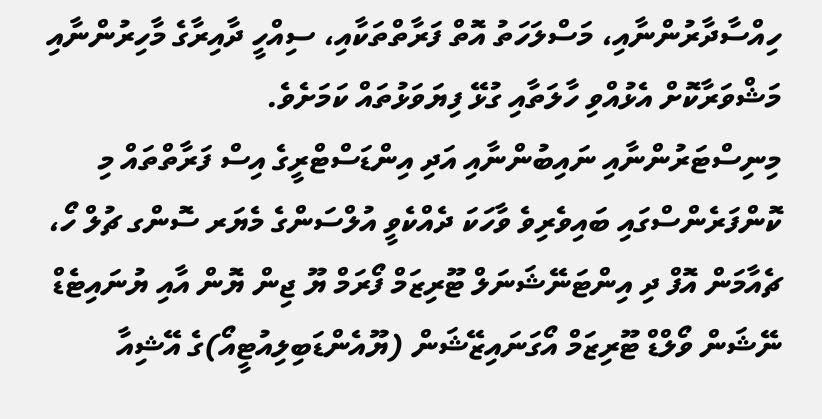ހިއްސާދާރުންނާއި، މަސްލަހަތު އޮތް ފަރާތްތަކާއި، ސިއްހީ ދާއިރާގެ މާހިރުންނާއި މަޝްވަރާކޮށް އެޅުއްވި ހާލަތާއި ގުޅޭ ފިޔަވަޅުތައް ކަމަށެވެ.
މިނިސްޓަރުންނާއި ނައިބުންނާއި އަދި އިންޑަސްޓްރީގެ އިސް ފަރާތްތައް މި ކޮންފަރެންސްގައި ބައިވެރިވެ ވާހަކަ ދެއްކެވީ އުލްސަންގެ މެޔަރ ސޮންގ ޗުލް ހޯ، ޗެއާމަން އޮފް ދި އިންޓަނޭޝަނަލް ޓޫރިޒަމް ފޯރަމް ޔޫ ޖިން ޔޮން އާއި ޔުނައިޓެޑް ނޭޝަން ވޯލްޑް ޓޫރިޒަމް އޯގަނައިޒޭޝަން (ޔޫއެންޑަބިލިއުޓީއޯ)ގެ އޭޝިއާ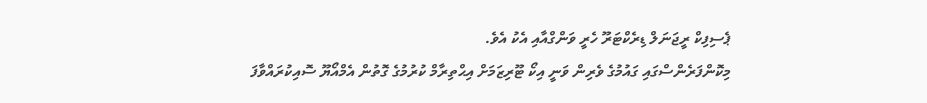ޕެސިފިކް ރީޖަނަލް ޑިރެކްޓަރޫ ހެރީ ވަންގްއާއި އެކު އެވެ.
މިކޮންފަރެންސްގައި ގައުމުގެ ވެރިން ވަނީ އިކޯ ޓޫރިޒަމަށް އިޙްތިރާމް ކުރުމުގެ ގޮތުން އެމްއޯޔޫ ސޮއިކުރައްވާފަ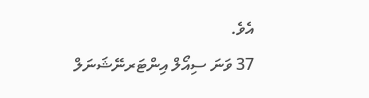އެވެ.
37 ވަނަ ސިއޯލް އިންޓަރނޭޝަނަލް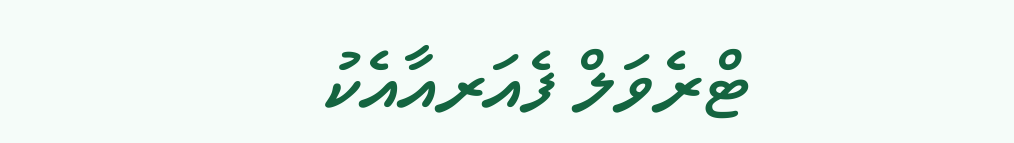ޓްރެވަލް ފެއަރއާއެކު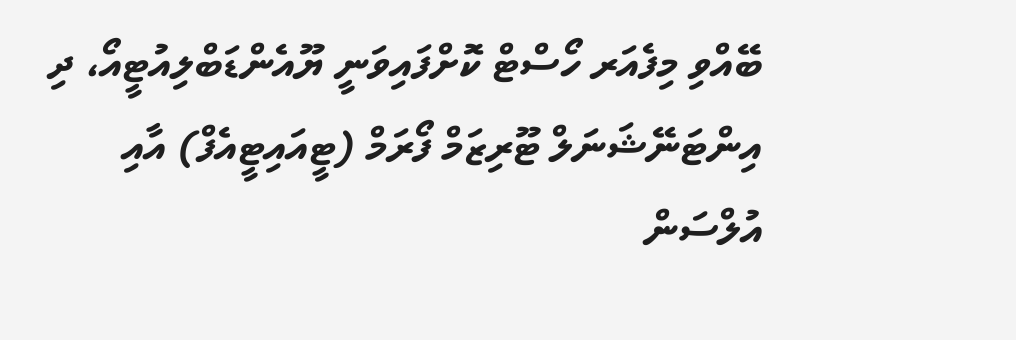ބޭއްވި މިފެއަރ ހޯސްޓް ކޮށްފައިވަނީ ޔޫއެންޑަބްލިއުޓީއޯ، ދި އިންޓަނޭޝަނަލް ޓޫރިޒަމް ފޯރަމް (ޓީއައިޓީއެފް) އާއި އުލްސަން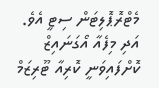މެޓްރޮޕޮލިޓަން ސިޓީ އެވެ. އަދި މިފެއާ އޯގަނައިޒް ކޮށްފައިވަނީ ކޮރިއާ ޓޫރިޒަމް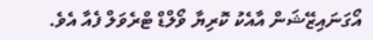އޯގަނައިޒޭޝަން އާއެކު ކޮރިޔާ ވޯލްޑް ޓްރެވަލް ފެއާ އެވެ.